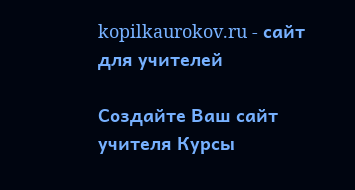kopilkaurokov.ru - сайт для учителей

Создайте Ваш сайт учителя Курсы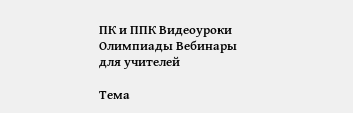ПК и ППК Видеоуроки Олимпиады Вебинары для учителей

Тема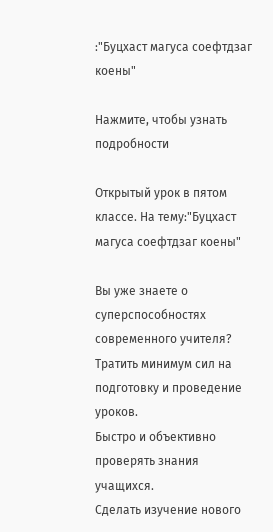:"Буцхаст магуса соефтдзаг коены"

Нажмите, чтобы узнать подробности

Открытый урок в пятом классе. На тему:"Буцхаст магуса соефтдзаг коены"

Вы уже знаете о суперспособностях современного учителя?
Тратить минимум сил на подготовку и проведение уроков.
Быстро и объективно проверять знания учащихся.
Сделать изучение нового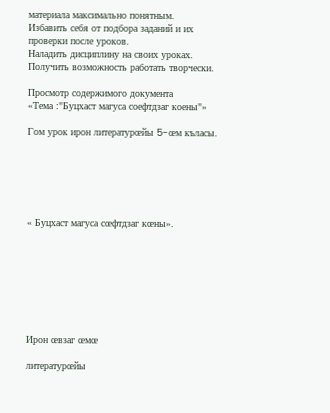материала максимально понятным.
Избавить себя от подбора заданий и их проверки после уроков.
Наладить дисциплину на своих уроках.
Получить возможность работать творчески.

Просмотр содержимого документа
«Тема :"Буцхаст магуса соефтдзаг коены"»

Гом урок ирон литературœйы 5-œм къласы.






« Буцхаст магуса сœфтдзаг кœны».








Ирон œвзаг œмœ

литературœйы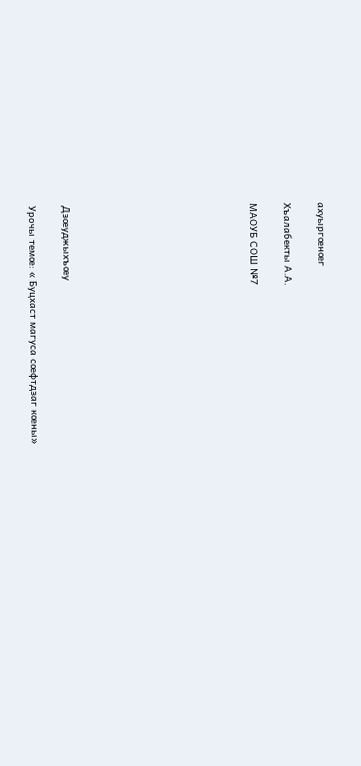ахуыргœнœг

Хъалабекты А.А.

МАОУБ СОШ №7










Дзœуджыхъœу

Урочы темœ: « Буцхаст магуса сœфтдзаг кœны»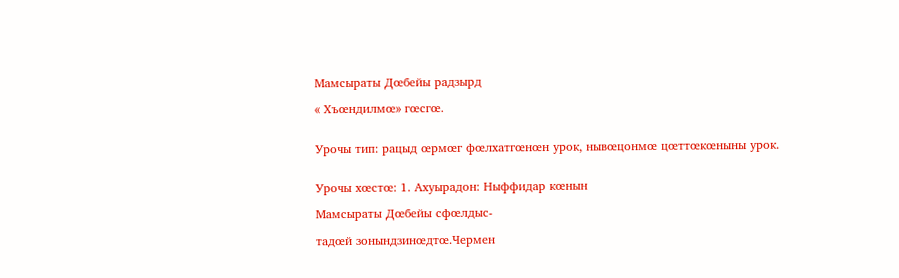Мамсыраты Дœбейы радзырд

« Хъœндилмœ» гœсгœ.


Урочы тип: рацыд œрмœг фœлхатгœнœн урок, нывœцонмœ цœттœкœныны урок.


Урочы хœстœ: 1. Ахуырадон: Ныффидар кœнын

Мамсыраты Дœбейы сфœлдыс-

тадœй зонындзинœдтœ.Чермен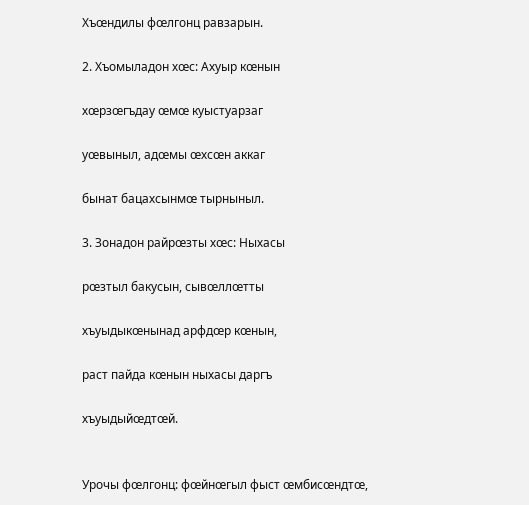Хъœндилы фœлгонц равзарын.

2. Хъомыладон хœс: Ахуыр кœнын

хœрзœгъдау œмœ куыстуарзаг

уœвыныл, адœмы œхсœн аккаг

бынат бацахсынмœ тырныныл.

3. Зонадон райрœзты хœс: Ныхасы

рœзтыл бакусын, сывœллœтты

хъуыдыкœнынад арфдœр кœнын,

раст пайда кœнын ныхасы даргъ

хъуыдыйœдтœй.


Урочы фœлгонц: фœйнœгыл фыст œмбисœндтœ,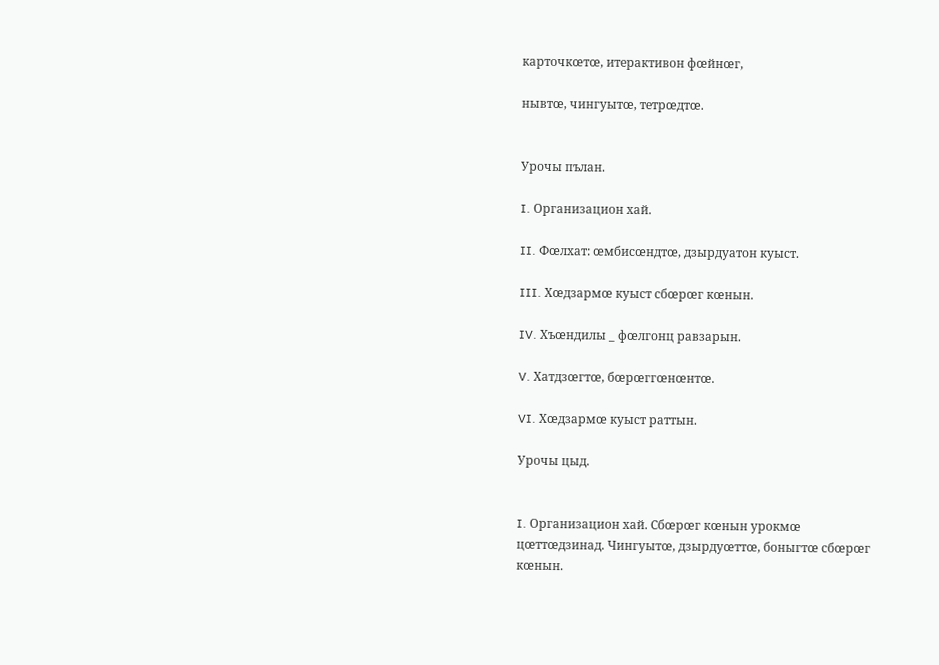карточкœтœ, итерактивон фœйнœг,

нывтœ, чингуытœ, тетрœдтœ.


Урочы пълан.

I. Организацион хай.

II. Фœлхат: œмбисœндтœ, дзырдуатон куыст.

III. Хœдзармœ куыст сбœрœг кœнын.

IV. Хъœндилы _ фœлгонц равзарын.

V. Хатдзœгтœ, бœрœггœнœнтœ.

VI. Хœдзармœ куыст раттын.

Урочы цыд.


I. Организацион хай. Сбœрœг кœнын урокмœ цœттœдзинад. Чингуытœ, дзырдуœттœ, боныгтœ сбœрœг кœнын.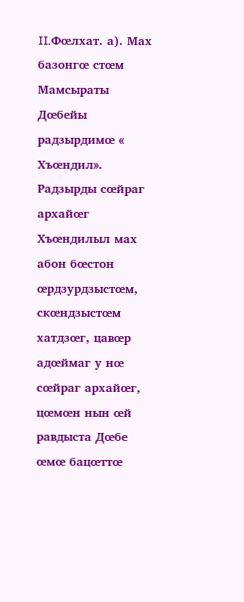II.Фœлхат. а). Мах базонгœ стœм Мамсыраты Дœбейы радзырдимœ « Хъœндил». Радзырды сœйраг архайœг Хъœндилыл мах абон бœстон œрдзурдзыстœм, скœндзыстœм хатдзœг, цавœр адœймаг у нœ сœйраг архайœг, цœмœн нын œй равдыста Дœбе œмœ бацœттœ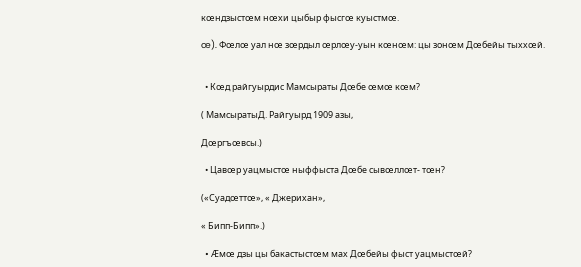кœндзыстœм нœхи цыбыр фысгœ куыстмœ.

œ). Фœлœ уал нœ зœрдыл œрлœу-уын кœнœм: цы зонœм Дœбейы тыххœй.


  • Кœд райгуырдис Мамсыраты Дœбе œмœ кœм?

( МамсыратыД. Райгуырд 1909 азы,

Дœргъœвсы.)

  • Цавœр уацмыстœ ныффыста Дœбе сывœллœт- тœн?

(«Суадœттœ», « Джерихан»,

« Бипп-Бипп».)

  • Æмœ дзы цы бакастыстœм мах Дœбейы фыст уацмыстœй?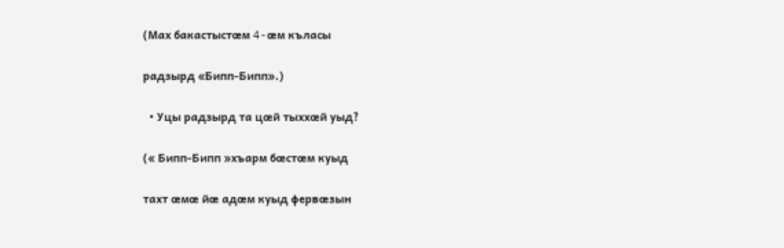(Мах бакастыстœм 4-œм къласы

радзырд «Бипп-Бипп».)

  • Уцы радзырд та цœй тыххœй уыд?

(« Бипп-Бипп »хъарм бœстœм куыд

тахт œмœ йœ адœм куыд фервœзын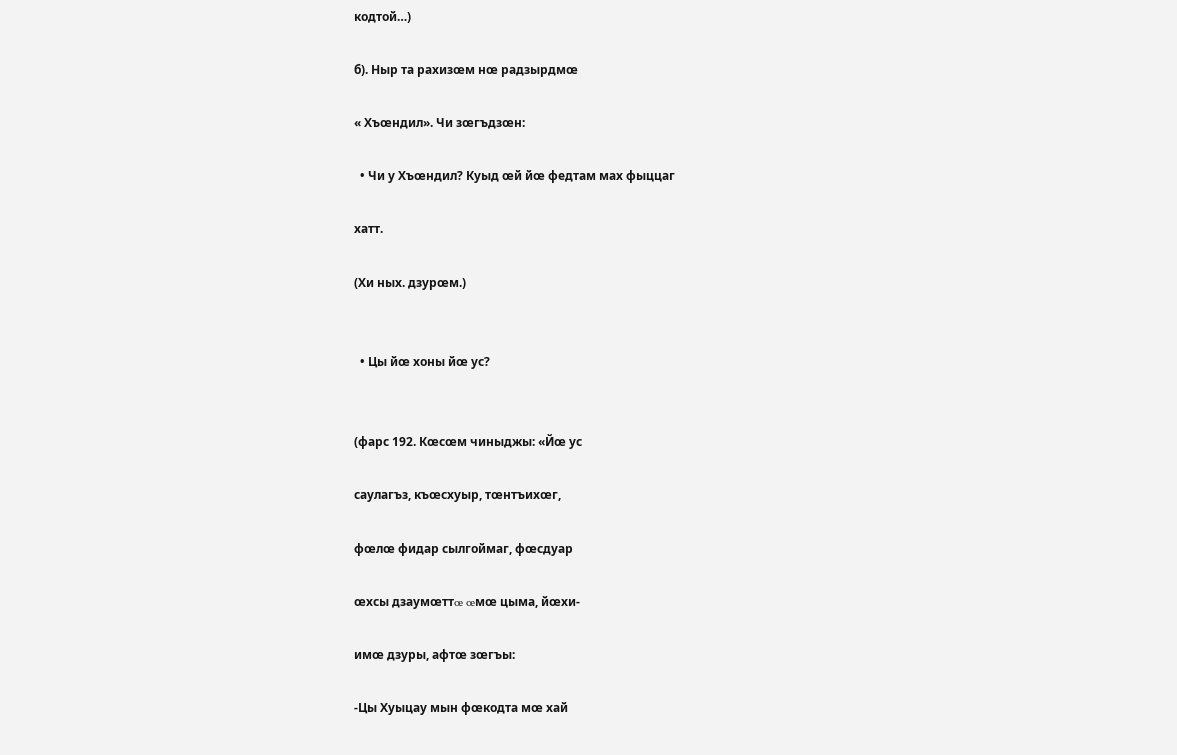кодтой…)

б). Ныр та рахизœм нœ радзырдмœ

« Хъœндил». Чи зœгъдзœн:

  • Чи у Хъœндил? Куыд œй йœ федтам мах фыццаг

хатт.

(Хи ных. дзурœм.)


  • Цы йœ хоны йœ ус?


(фарс 192. Кœсœм чиныджы: «Йœ ус

саулагъз, къœсхуыр, тœнтъихœг,

фœлœ фидар сылгоймаг, фœсдуар

œхсы дзаумœттœ œмœ цыма, йœхи-

имœ дзуры, афтœ зœгъы:

-Цы Хуыцау мын фœкодта мœ хай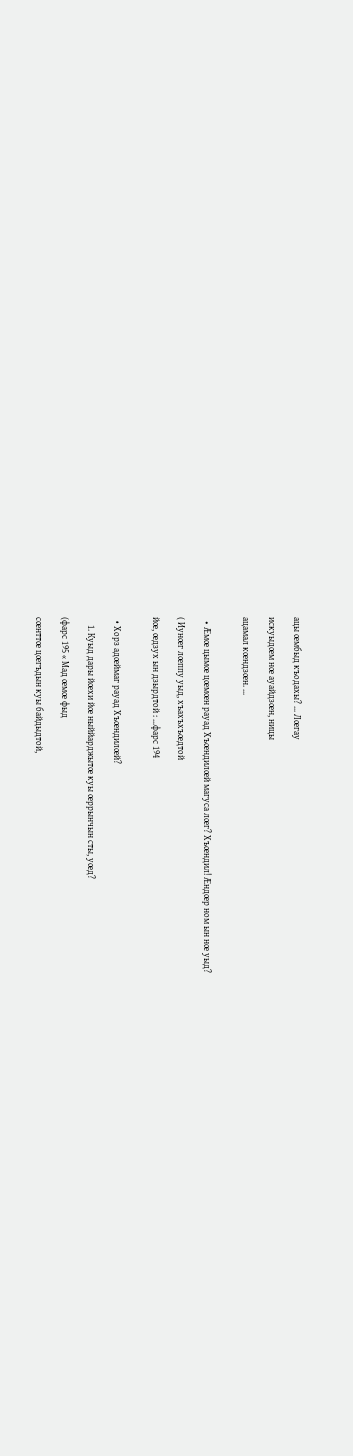ацы œмбыд къодахы? … Лœгау

искуыдœм нœ ауайдзœн, ницы

ацамал кœндзœн. …


  • Æмœ цымœ цœмœн рауад Хъœндилœй магуса лœг? Хъœндил! Æндœр ном ын нœ уыд?

( Иунœг лœппу уыд, хъахъхъœдтой

йœ, œдзух ын дзырдтой : …фарс 194


  • Хорз адœймаг рауад Хъœндилœй?

    1. Куыд дары йœхи йœ ныййарджытœ куы œррынчын сты, уœд?

(фарс 195 « Мад œмœ фыд

сœнттœ цœгъдын куы байдыдтой,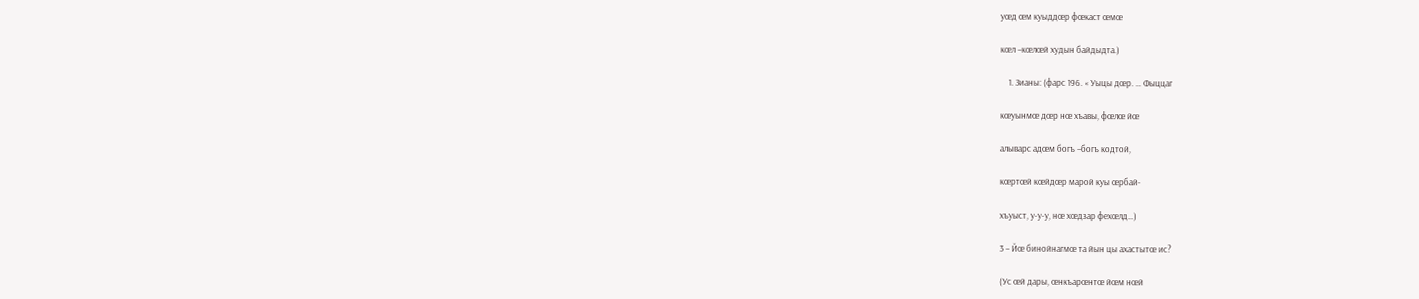уœд œм куыддœр фœкаст œмœ

кœл –кœлœй худын байдыдта.)

    1. Зианы: (фарс 196. « Уыцы дœр. … Фыццаг

кœуынмœ дœр нœ хъавы, фœлœ йœ

алыварс адœм богъ –богъ кодтой,

кœртœй кœйдœр марой куы œрбай-

хъуыст, у-у-у, нœ хœдзар фехœлд…)

3 – Йœ бинойнагмœ та йын цы ахастытœ ис?

(Ус œй дары, œнкъарœнтœ йœм нœй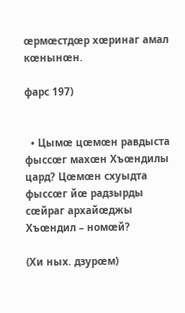œрмœстдœр хœринаг амал кœнынœн.

фарс 197)


  • Цымœ цœмœн равдыста фыссœг махœн Хъœндилы цард? Цœмœн схуыдта фыссœг йœ радзырды сœйраг архайœджы Хъœндил – номœй?

(Хи ных. дзурœм)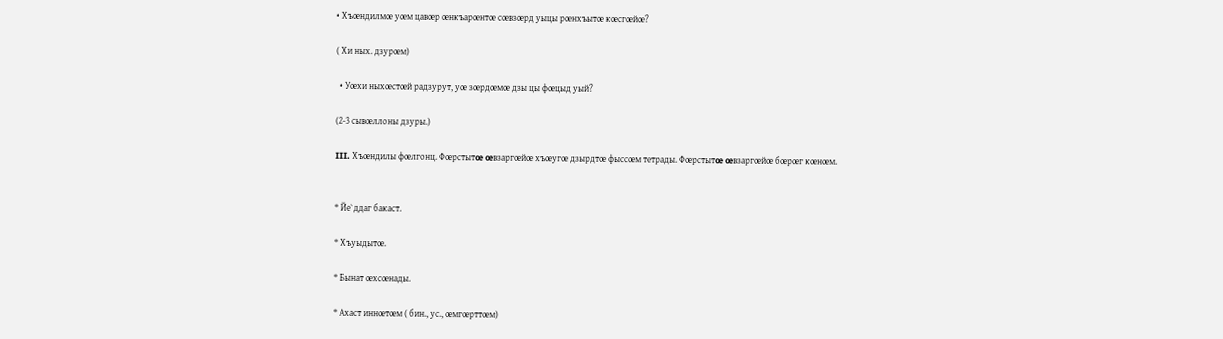• Хъœндилмœ уœм цавœр œнкъарœнтœ сœвзœрд уыцы рœнхъытœ кœсгœйœ?

( Хи ных. дзурœм)

  • Уœхи ныхœстœй радзурут, уœ зœрдœмœ дзы цы фœцыд уый?

(2-3 сывœллоны дзуры.)

III. Хъœндилы фœлгонц. Фœрстытœ œвзаргœйœ хъœугœ дзырдтœ фыссœм тетрады. Фœрстытœ œвзаргœйœ бœрœг кœнœм.


* Йе`ддаг бакаст.

* Хъуыдытœ.

* Бынат œхсœнады.

* Ахаст иннœтœм ( бин., ус., œмгœрттœм)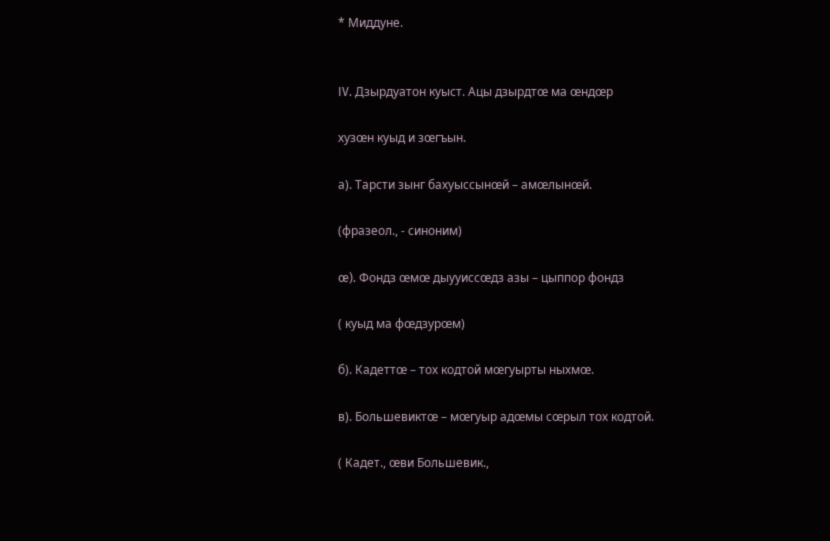* Миддуне.


IV. Дзырдуатон куыст. Ацы дзырдтœ ма œндœр

хузœн куыд и зœгъын.

а). Тарсти зынг бахуыссынœй – амœлынœй.

(фразеол., - синоним)

œ). Фондз œмœ дыууиссœдз азы – цыппор фондз

( куыд ма фœдзурœм)

б). Кадеттœ – тох кодтой мœгуырты ныхмœ.

в). Большевиктœ – мœгуыр адœмы сœрыл тох кодтой.

( Кадет., œви Большевик.,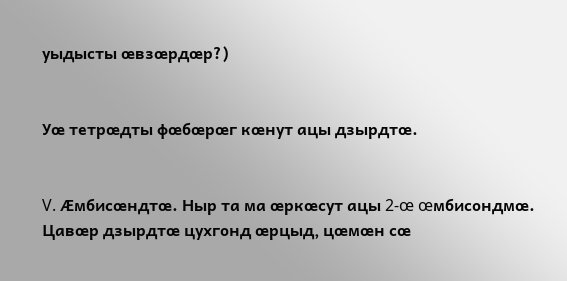уыдысты œвзœрдœр?)


Уœ тетрœдты фœбœрœг кœнут ацы дзырдтœ.


V. Æмбисœндтœ. Ныр та ма œркœсут ацы 2-œ œмбисондмœ. Цавœр дзырдтœ цухгонд œрцыд, цœмœн сœ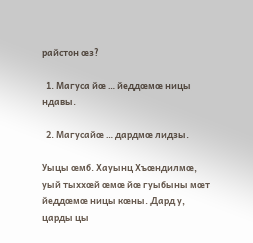райстон œз?

  1. Магуса йœ … йеддœмœ ницы ндавы.

  2. Магусайœ … дардмœ лидзы.

Уыцы œмб. Хауынц Хъœндилмœ, уый тыххœй œмœ йœ гуыбыны мœт йеддœмœ ницы кœны. Дард у, царды цы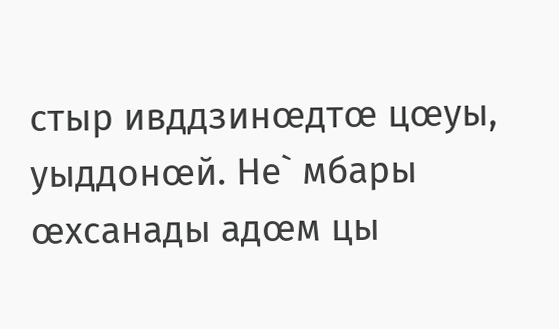стыр ивддзинœдтœ цœуы, уыддонœй. Не` мбары œхсанады адœм цы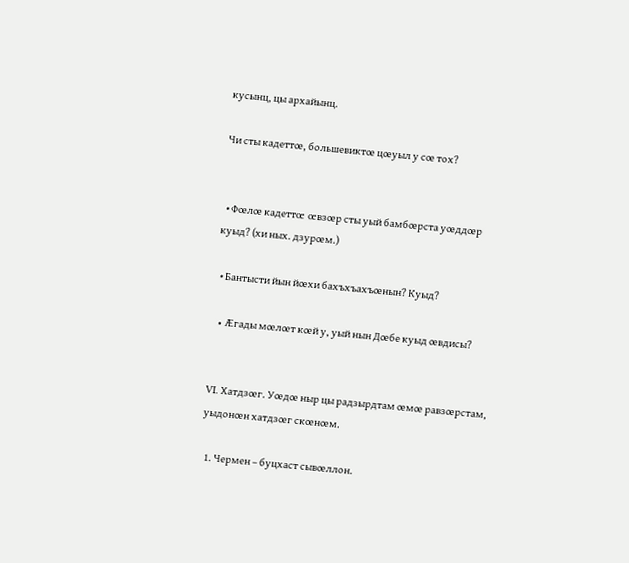кусынц, цы архайынц.

Чи сты кадеттœ, большевиктœ цœуыл у сœ тох?


  • Фœлœ кадеттœ œвзœр сты уый бамбœрста уœддœр куыд? (хи ных. дзурœм.)

  • Бантысти йын йœхи бахъхъахъœнын? Куыд?

  • Æгады мœлœт кœй у, уый нын Дœбе куыд œвдисы?


VI. Хатдзœг. Уœдœ ныр цы радзырдтам œмœ равзœрстам, уыдонœн хатдзœг скœнœм.

  1. Чермен – буцхаст сывœллон.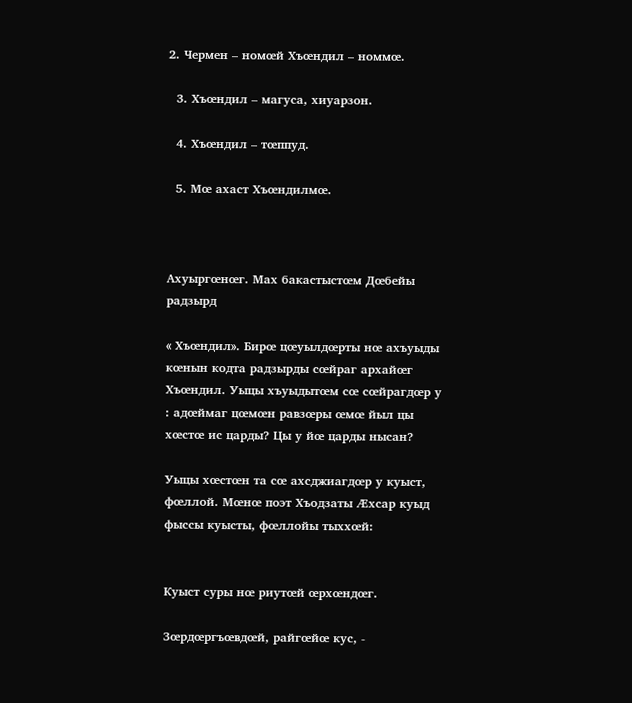2. Чермен – номœй Хъœндил – номмœ.

  3. Хъœндил – магуса, хиуарзон.

  4. Хъœндил – тœппуд.

  5. Мœ ахаст Хъœндилмœ.



Ахуыргœнœг. Мах бакастыстœм Дœбейы радзырд

« Хъœндил». Бирœ цœуылдœрты нœ ахъуыды кœнын кодта радзырды сœйраг архайœг Хъœндил. Уыцы хъуыдытœм сœ сœйрагдœр у : адœймаг цœмœн равзœры œмœ йыл цы хœстœ ис царды? Цы у йœ царды нысан?

Уыцы хœстœн та сœ ахсджиагдœр у куыст, фœллой. Мœнœ поэт Хъодзаты Æхсар куыд фыссы куысты, фœллойы тыххœй:


Куыст суры нœ риутœй œрхœндœг.

Зœрдœргъœвдœй, райгœйœ кус, -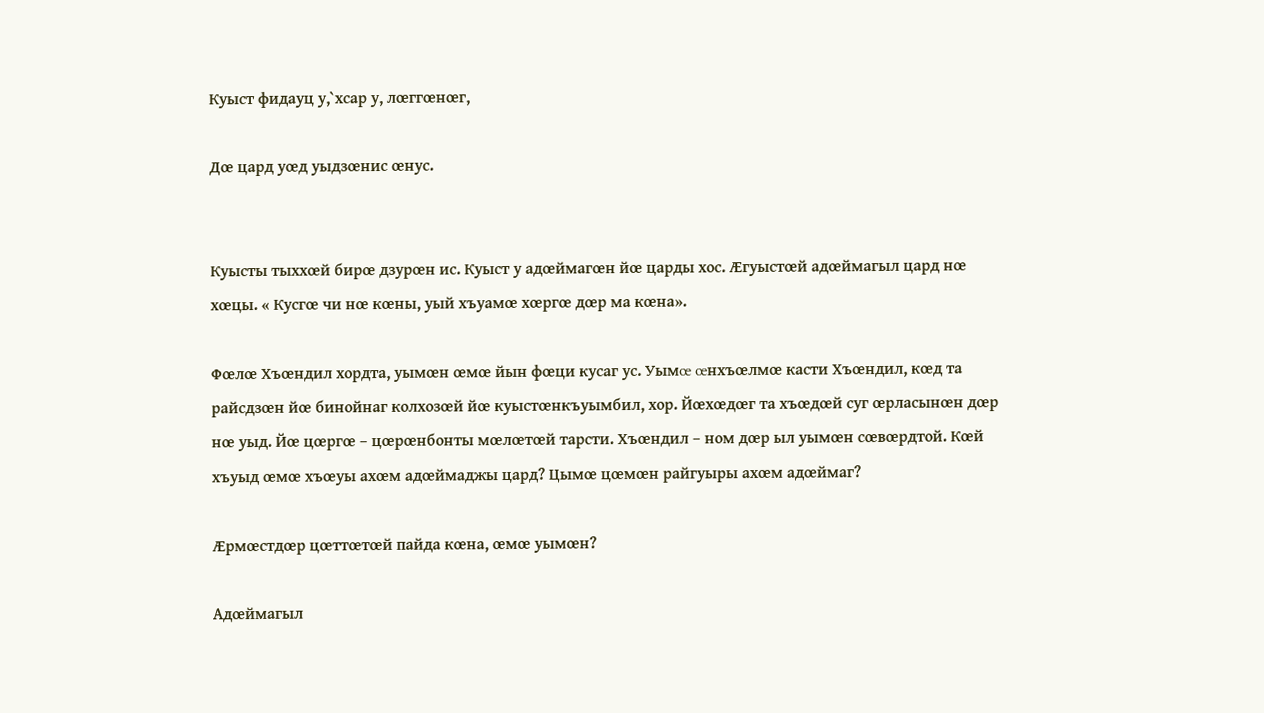Куыст фидауц у,`хсар у, лœггœнœг,

Дœ цард уœд уыдзœнис œнус.


Куысты тыххœй бирœ дзурœн ис. Куыст у адœймагœн йœ царды хос. Æгуыстœй адœймагыл цард нœ хœцы. « Кусгœ чи нœ кœны, уый хъуамœ хœргœ дœр ма кœна».

Фœлœ Хъœндил хордта, уымœн œмœ йын фœци кусаг ус. Уымœ œнхъœлмœ касти Хъœндил, кœд та райсдзœн йœ бинойнаг колхозœй йœ куыстœнкъуымбил, хор. Йœхœдœг та хъœдœй суг œрласынœн дœр нœ уыд. Йœ цœргœ – цœрœнбонты мœлœтœй тарсти. Хъœндил – ном дœр ыл уымœн сœвœрдтой. Кœй хъуыд œмœ хъœуы ахœм адœймаджы цард? Цымœ цœмœн райгуыры ахœм адœймаг?

Æрмœстдœр цœттœтœй пайда кœна, œмœ уымœн?

Адœймагыл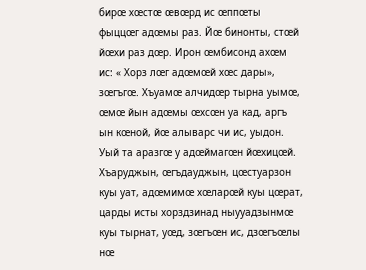бирœ хœстœ œвœрд ис œппœты фыццœг адœмы раз. Йœ бинонты, стœй йœхи раз дœр. Ирон œмбисонд ахœм ис: « Хорз лœг адœмœй хœс дары», зœгъгœ. Хъуамœ алчидœр тырна уымœ, œмœ йын адœмы œхсœн уа кад, аргъ ын кœной, йœ алыварс чи ис, уыдон. Уый та аразгœ у адœймагœн йœхицœй. Хъаруджын, œгъдауджын, цœстуарзон куы уат, адœмимœ хœларœй куы цœрат, царды исты хорздзинад ныууадзынмœ куы тырнат, уœд, зœгъœн ис, дзœгъœлы нœ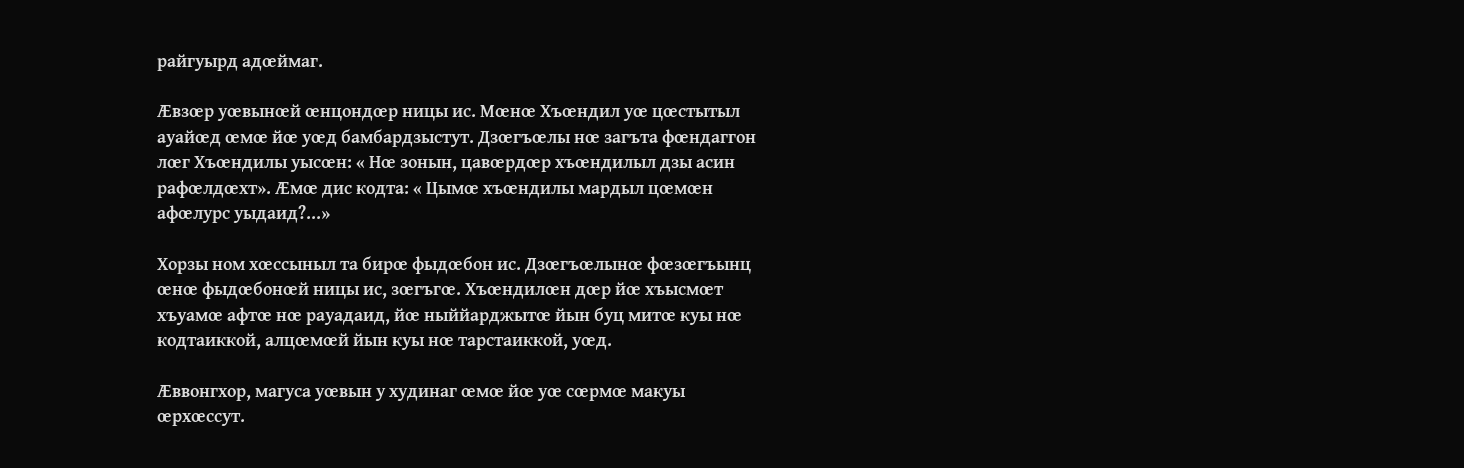райгуырд адœймаг.

Æвзœр уœвынœй œнцондœр ницы ис. Мœнœ Хъœндил уœ цœстытыл ауайœд œмœ йœ уœд бамбардзыстут. Дзœгъœлы нœ загъта фœндаггон лœг Хъœндилы уысœн: « Нœ зонын, цавœрдœр хъœндилыл дзы асин рафœлдœхт». Æмœ дис кодта: « Цымœ хъœндилы мардыл цœмœн афœлурс уыдаид?...»

Хорзы ном хœссыныл та бирœ фыдœбон ис. Дзœгъœлынœ фœзœгъынц œнœ фыдœбонœй ницы ис, зœгъгœ. Хъœндилœн дœр йœ хъысмœт хъуамœ афтœ нœ рауадаид, йœ ныййарджытœ йын буц митœ куы нœ кодтаиккой, алцœмœй йын куы нœ тарстаиккой, уœд.

Æввонгхор, магуса уœвын у худинаг œмœ йœ уœ сœрмœ макуы œрхœссут.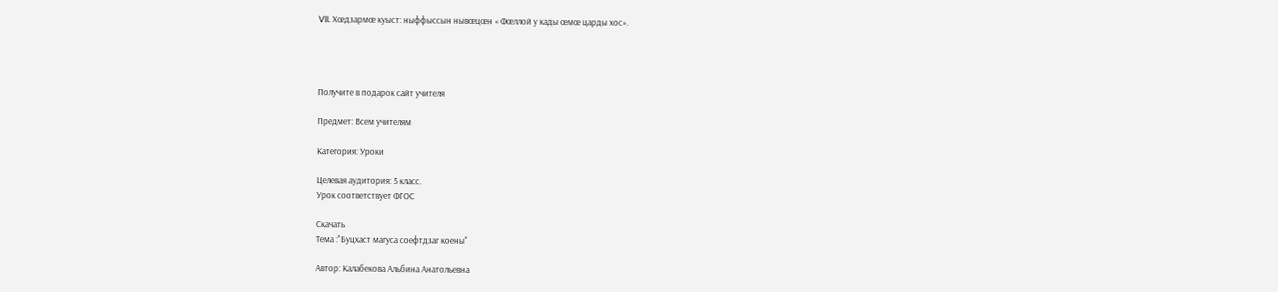VII. Хœдзармœ куыст: ныффыссын нывœцœн « Фœллой у кады œмœ царды хос».




Получите в подарок сайт учителя

Предмет: Всем учителям

Категория: Уроки

Целевая аудитория: 5 класс.
Урок соответствует ФГОС

Скачать
Тема :"Буцхаст магуса соефтдзаг коены"

Автор: Калабекова Альбина Анатольевна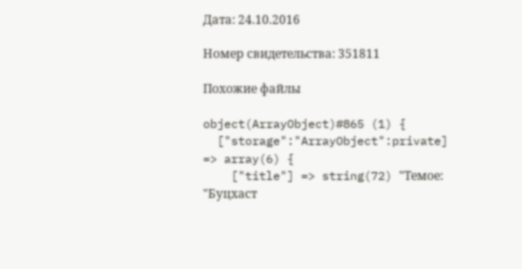Дата: 24.10.2016

Номер свидетельства: 351811

Похожие файлы

object(ArrayObject)#865 (1) {
  ["storage":"ArrayObject":private] => array(6) {
    ["title"] => string(72) "Темое: "Буцхаст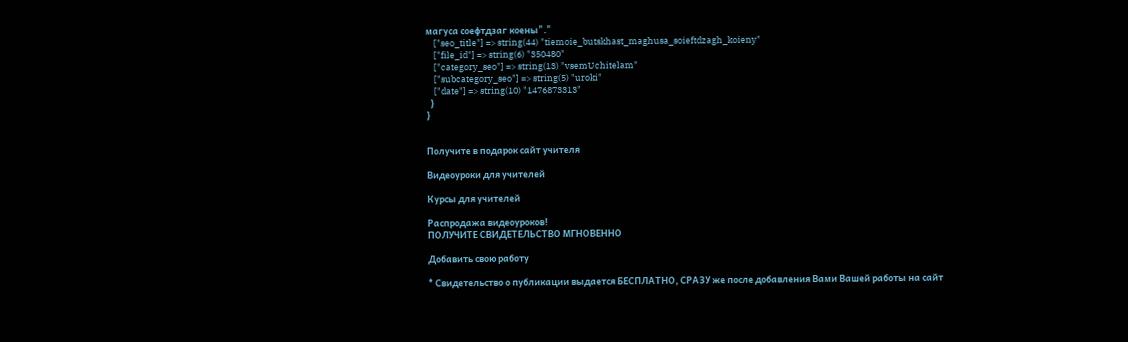магуса соефтдзаг коены"."
    ["seo_title"] => string(44) "tiemoie_butskhast_maghusa_soieftdzagh_koieny"
    ["file_id"] => string(6) "350480"
    ["category_seo"] => string(13) "vsemUchitelam"
    ["subcategory_seo"] => string(5) "uroki"
    ["date"] => string(10) "1476873313"
  }
}


Получите в подарок сайт учителя

Видеоуроки для учителей

Курсы для учителей

Распродажа видеоуроков!
ПОЛУЧИТЕ СВИДЕТЕЛЬСТВО МГНОВЕННО

Добавить свою работу

* Свидетельство о публикации выдается БЕСПЛАТНО, СРАЗУ же после добавления Вами Вашей работы на сайт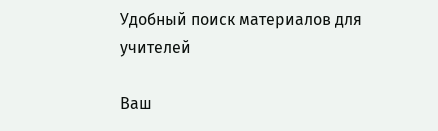Удобный поиск материалов для учителей

Ваш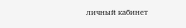личный кабинет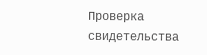Проверка свидетельства